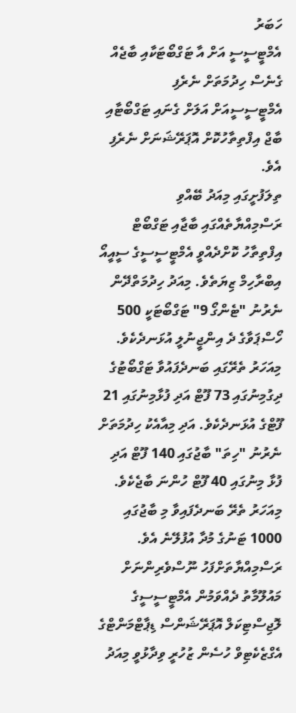ހަބަރު
އެމްޓީސީސީ އަށް އާ ޓަގްބޯޓަކާއި ބާޖެއް ގެނެސް ހިދުމަތަށް ނެރެފި
އެމްޓީސީސީއަށް އަލަށް ގެނައި ޓަގްބޯޓާއި ބާޖް އިފްތިތާހުކޮށް އޮޕަރޭޝަނަށް ނެރެފި އެވެ.
ތިލަފުށީގައި މިއަދު ބޭއްވި ރަސްމިއްޔާތެއްގައި ބާޖާއި ޓަގްބޯޓް އިފްތިތާހު ކޮށްދެއްވީ އެމްޓީސީސީގެ ސީއީއޯ އިބްރާހިމް ޒިޔަތެވެ. މިއަދު ހިދުމަތްދޭން ނެރުނު "ޓެންގޯ 9" ޓަގްބޯޓަކީ 500 ހޯސްޕަވާގެ ދެ އިންޖީނުލީ އުޅަނދެކެވެ. މިއަހަރު ތެރޭގައި ބަނދެފައުވާ ޓަގްބޯޓުގެ ދިގުމިނުގައި 73 ފޫޓް އަދި ފުޅާމިނުގައި 21 ފޫޓްގެ އުޅަނދެކެވެ. އަދި މިއާއެކު ހިދުމަތަށް ނެރުނު "ހިތަ" ބާޖުގައި 140 ފޫޓް އަދި ފުޅާ މިނުގައި 40 ފޫޓް ހުންނަ ބާޖެކެވެ. މިއަހަރު ތެރޭ ބަނދެފައިވާ މި ބާޖުގައި 1000 ޓަނުގެ މުދާ އުފުލޭނެ އެވެ.
ރަސްމިއްޔާތަށްފަހު ނޫސްވެރިންނަށް މައުލޫމާތު ދެއްވަމުން އެމްޓީސީސީގެ ލޮޖިސްޓިކަލް އޮޕަރޭޝަންސް ޑިޕާޓްމަންޓްގެ އެގްޒެކެޓިވް ހުސެން ޒުހުރީ ވިދާޅުވީ މިއަދު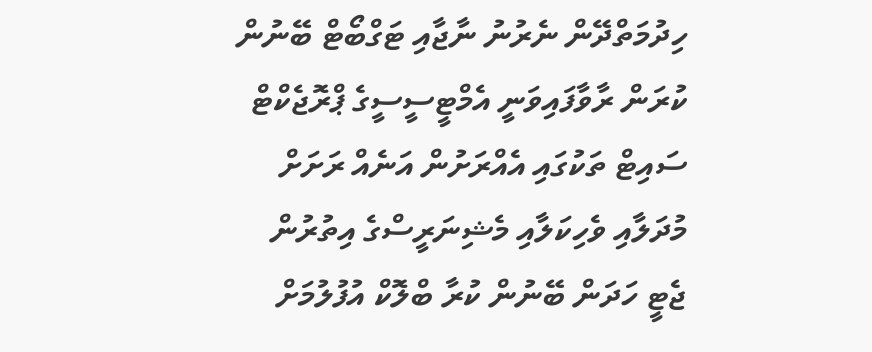ހިދުމަތްދޭން ނެރުނު ނާޖާއި ޓަގްބޯޓް ބޭނުން ކުރަން ރާވާފައިވަނީ އެމްޓީސީސީގެ ޕްރޮޖެކްޓް ސައިޓް ތަކުގައި އެއްރަށުން އަނެއް ރަށަށް މުދަލާއި ވެހިކަލާއި މެޝިނަރީސްގެ އިތުރުން ޖެޓީ ހަދަން ބޭނުން ކުރާ ބްލޮކް އުފުލުމަށް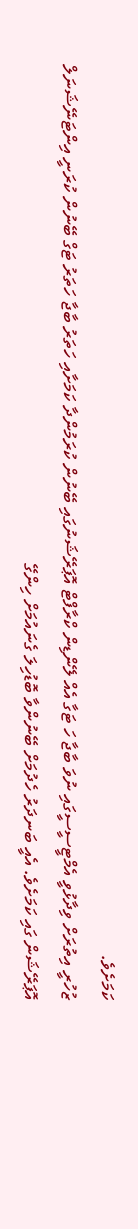ކަމަށެވެ.
ޒުހުރީ އިތުރަށް ވިދާޅުވީ އެމްޓީސީސީގައި ނުވަ ބާޖާ ހަ ޓަގާ އެއް ލޭންޑިން ކްރާފްޓް އޮޕަރޭޝަނުގައި ބޭނުން ކުރަމުންދާ ކަމަށާއި ހަތަރު ބާޖާ ހަތަރު ޓަގް ބޭނުން ކުރަނީ އިންޓަނޭޝަނަލް އޮޕަރޭޝަން ގައި ކަމަށެވެ. އެއީ ބަނދަރު ހެދުމަށް ބޭނުންވާ ބޮޑުހިލަ ގެނައުމަށް ހިންގޭ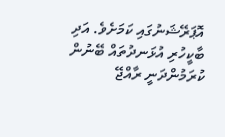އޮޕަރޭޝަނުގައި ކަމަށެވެ. އަދި ބާކީހުރި އުޅަނދުތައް ބޭނުން ކުރަމުންދަނީ ރާއްޖޭ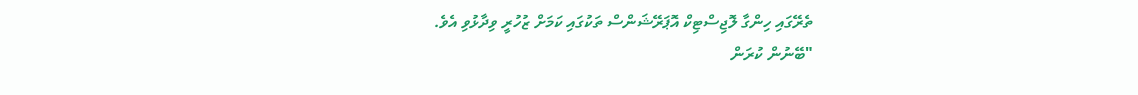ތެރޭގައި ހިންގާ ލޮޖިސްޓިކް އޮޕަރޭޝަންސް ތަކުގައި ކަމަށް ޒުހުރީ ވިދާޅުވި އެވެ.
"ބޭނުން ކުރަން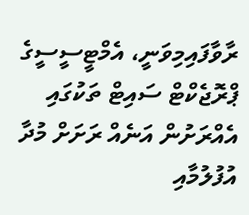ރާވާފައިމިވަނީ، އެމްޓީސީސީގެ ޕްރޮޖެކްޓް ސައިޓް ތަކުގައި އެއްރަށުން އަނެއް ރަށަށް މުދާ އުފުލުމާއި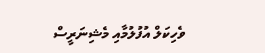ވެހިކަލް އުފުލުމާއި މެޝިނަރީސް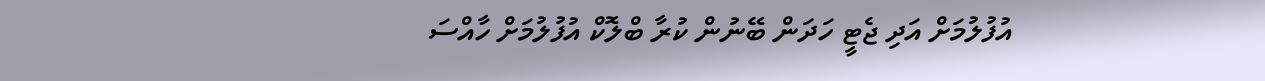އުފުލުމަށް އަދި ޖެޓީ ހަދަން ބޭނުން ކުރާ ބްލޮކް އުފުލުމަށް ހާއްސަ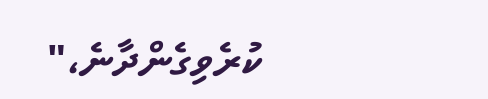ކުރެވިގެންދާނެ،"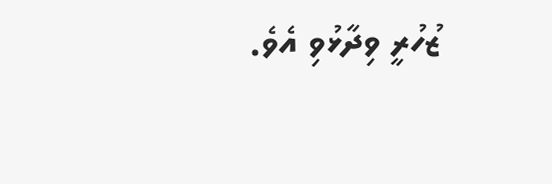ޒުހުރީ ވިދާޅުވި އެވެ.